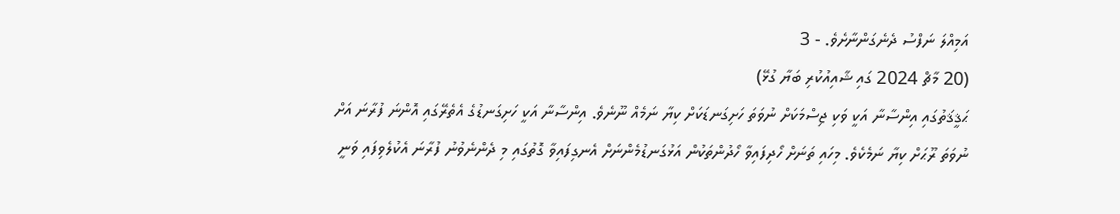އަމިއްލަ ނަފްސު ދެނެގަންނާށެވެ. - 3
(20 މާޗް 2024 ގައި ޝާއިއުކުރި ބަޔާ ގުޅޭ)
ޙަޤީޤަތުގައި އިންސާނާ އަކީ ވަކި ޖިސްމަކަށް ނުވަތަ ހަށިގަނޑަކަށް ކިޔާ ނަމެއް ނޫނެވެ. އިންސާނާ އަކީ ހަށިގަނޑުގެ އެތެރޭގައި އޮންނަ ފުރާނަ އަށް ނުވަތަ ރޫޙަށް ކިޔާ ނަމެކެވެ. މިހައި ތަނަށް ހޯދިފައިވާ ހޯދުންތަކުން އަޅުގަނޑުމެންނަށް އެނގިފައިވާ ގޮތުގައި މި ދެންނެވުނު ފުރާނަ އެކުލެވިފައި ވަނީ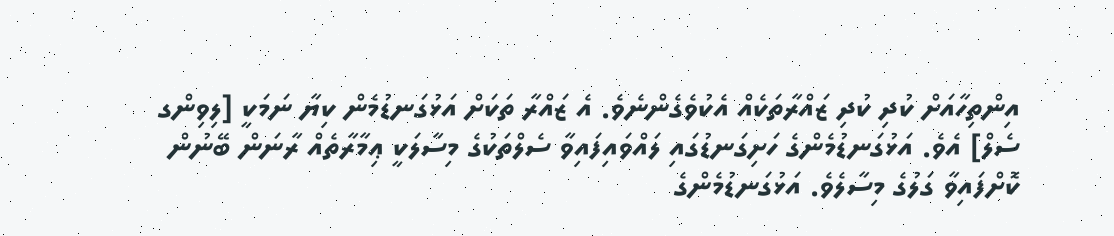އިންތިހާއަށް ކުދި ކުދި ޒައްރާތަކެއް އެކުވެގެންނެވެ. އެ ޒައްރާ ތަކަށް އަޅުގަނޑުމެން ކިޔާ ނަމަކީ [ލިވިންގ ސެލް] އެވެ. އަޅުގަނޑުމެންގެ ހަށިގަނޑުގައި ލައްވައިފައިވާ ސެލްތަކުގެ މިސާލަކީ ޢިމާރާތެއް ރާނަން ބޭނުން ކޮށްފައިވާ ގަލުގެ މިސާލެވެ. އަޅުގަނޑުމެންގެ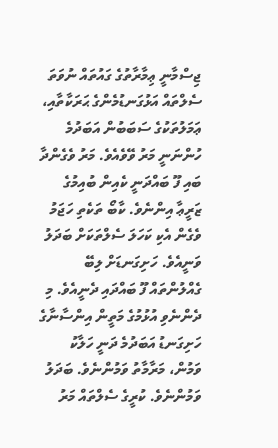ޖިސްމާނީ ޢިމާރާތުގެ ގައުތައް ނުވަތަ ސެލްތައް އަޅުގަނޑުމެންގެ ޙަރަކާތާއި، ޢަމަލުތަކުގެ ސަބަބުން އަބަދުމެ ހުންނަނީ މަރު ވޭވެއެވެ. މަރު ވެގެންދާ ބައި ފޫ ބައްދަނީ ކެއިން ބުއިމުގެ ޒަރީޢާ އިންނެވެ. ކާބޯ ތަކެތި ހަޖަމު ވެގެން އެކި ކަހަލަ ސެލްތަކަށް ބަދަލު ވަނީއެވެ. ހަށިގަނޑަށް ލިބޭ ގެއްލުންތައް ފޫ ބައްދައި ދެނީއެވެ. މި ދެންނެވި އުޅުމުގެ މަތީން އިންސާނާގެ ހަށިގަނޑު އަބަދުމެ ދަނީ ހަލާކު ވަމުން، މަރާމާތު ވަމުންނެވެ. ބަދަލު ވަމުންނެވެ. ކުރީގެ ސެލްތައް މަރު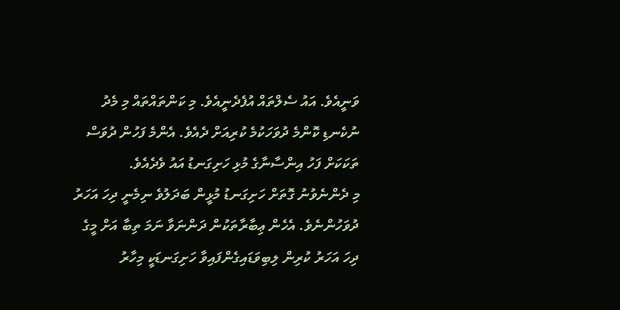ވަނީއެވެ. އައު ސެލްތައް އުފެދެނީއެވެ. މި ކަންތައްތައް މި މެދު ނުކެނޑި ކޮންމެ ދުވަހަކުމެ ކުރިއަށް ދެއެވެ. އެންމެ ފަހުން ދުވަސް ތަކަކަށް ފަހު އިންސާނާގެ މުޅި ހަށިގަނޑު އައު ވެދެއެވެ.
މި ދެންނެވުނު ގޮތަށް ހަށިގަނޑު މުޅީން ބަދަލުވެ ނިމެނީ ދިހަ އަހަރު ދުވަހުންނެވެ. އެހެން ޢިބާރާތަކުން ދަންނަވާ ނަމަ ތިބާ އަށް މީގެ ދިހަ އަހަރު ކުރިން ލިބިވަޑައިގެންފައިވާ ހަށިގަނޑަކީ މިހާރު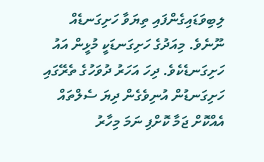ލިބިވަޑައިގެންފައި ތިޔަވާ ހަށިގަނޑެއް ނޫނެވެ. މިއަދުގެ ހަށިގަނޑަކީ މުޅީން އައު ހަށިގަނޑެކެވެ. ދިހަ އަހަރު ދުވަހުގެ ތެރޭގައި ހަށިގަނޑުން އުނިވެގެން ދިޔަ ސެލްތައް އެއްކޮށް ޖަމާ ކޮށްފި ނަމަ މިހާރު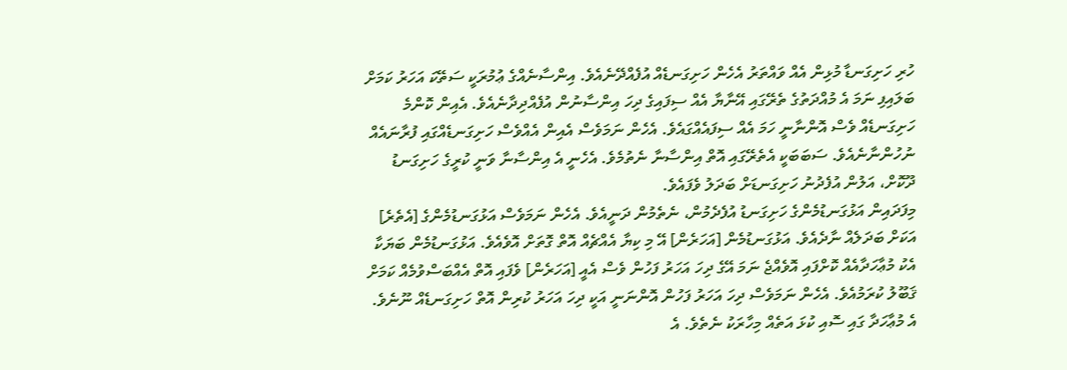ހުރި ހަށިގަނޑާ މުޅިން އެއް ވައްތަރު އެހެން ހަށިގަނޑެއް އުފެއްދޭނެއެވެ. އިންސާނެއްގެ ޢުމުރަކީ ސަތޭކަ އަހަރު ކަމަށް ބަލައިފި ނަމަ އެ މުއްދަތުގެ ތެރޭގައި އޭނާޔާ އެއް ސިފައިގެ ދިހަ އިންސާނުން އުފެއްދިދާނެއެވެ. އެއިން ކޮންމެ ހަށިގަނޑެއް ވެސް އޮންނާނީ ހަމަ އެއް ސިފައެއްގައެވެ. އެހެން ނަމަވެސް އެއިން އެއްވެސް ހަށިގަނޑެއްގައި ފުރާނައެއް ނުހުންނާނެއެވެ. ސަބަބަކީ އެތެރޭގައި އޮތް އިންސާނާ ނެތުމެވެ. އެހެނީ އެ އިންސާނާ ވަނީ ކުރީގެ ހަށިގަނޑު ދޫކޮށް، އަލުން އުފެދުނު ހަށިގަނޑަށް ބަދަލު ވެފައެވެ.
މިފަދައިން އަޅުގަނޑުމެންގެ ހަށިގަނޑު އުފެދެމުން، ނެތެމުން ދަނީއެވެ. އެހެން ނަމަވެސް އަޅުގަނޑުމެންގެ [އެތެރެ] އަކަށް ބަދަލެއް ނާދެއެވެ. އަޅުގަނޑުމެން [އަހަރެން] އޭ މި ކިޔާ އެއްޗެއް އޮތް ގޮތަށް އޮވެއެވެ. އަޅުގަނޑުމެން ބަޔަކާ އެކު މުޢާހަދާއެއް ކޮށްފައި އޮވެއްޖެ ނަމަ އޭގެ ދިހަ އަހަރު ފަހުން ވެސް އެއީ [އަހަރެން] ވެފައި އޮތް އެއްބަސްވުމެއް ކަމަށް ޤަބޫލު ކުރަމުއެވެ. އެހެން ނަމަވެސް ދިހަ އަހަރު ފަހުން އޮންނަނީ އަކީ ދިހަ އަހަރު ކުރިން އޮތް ހަށިގަނޑެއް ނޫނެވެ. އެ މުޢާހަދާ ގައި ސޮއި ކުޅަ އަތެއް މިހާރަކު ނެތެވެ. އެ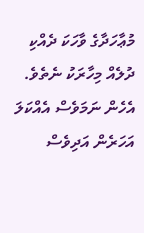މުޢާހަދާގެ ވާހަކަ ދެއްކި ދުލެއް މިހާރަކު ނެތެވެ. އެހެން ނަމަވެސް އެއްކަލަ އަހަރެން އަދިވެސް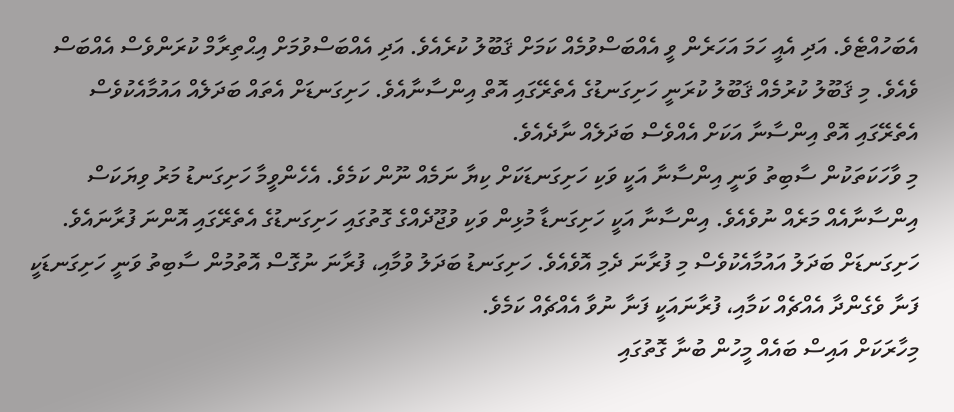އެބަހުއްޓެވެ. އަދި އެއީ ހަމަ އަހަރެން ވީ އެއްބަސްވުމެއް ކަމަށް ޤަބޫލު ކުރެއެވެ. އަދި އެއްބަސްވުމަށް އިޙްތިރާމް ކުރަންވެސް އެއްބަސް ވެއެވެ. މި ޤަބޫލު ކުރުމެއް ޤަބޫލު ކުރަނީ ހަށިގަނޑުގެ އެތެރޭގައި އޮތް އިންސާނާއެވެ. ހަށިގަނޑަށް އެތައް ބަދަލެއް އައުމާއެކުވެސް އެތެރޭގައި އޮތް އިންސާނާ އަކަށް އެއްވެސް ބަދަލެއް ނާދެއެވެ.
މި ވާހަކަތަކުން ސާބިތު ވަނީ އިންސާނާ އަކީ ވަކި ހަށިގަނޑަކަށް ކިޔާ ނަމެއް ނޫން ކަމެވެ. އެހެންވީމާ ހަށިގަނޑު މަރު ވިޔަކަސް އިންސާނާއެއް މަރެއް ނުވެއެވެ. އިންސާނާ އަކީ ހަށިގަނޑާ މުޅިން ވަކި ވުޖޫދެއްގެ ގޮތުގައި ހަށިގަނޑުގެ އެތެރޭގައި އޮންނަ ފުރާނައެވެ. ހަށިގަނޑަށް ބަދަލު އައުމާއެކުވެސް މި ފުރާނަ ދެމި އޮވެއެވެ. ހަށިގަނޑު ބަދަލު ވުމާއި، ފުރާނަ ނުގޮސް އޮތުމުން ސާބިތު ވަނީ ހަށިގަނޑަކީ ފަނާ ވެގެންދާ އެއްޗެއް ކަމާއި، ފުރާނައަކީ ފަނާ ނުވާ އެއްޗެއް ކަމެވެ.
މިހާރަކަށް އައިސް ބައެއް މީހުން ބުނާ ގޮތުގައި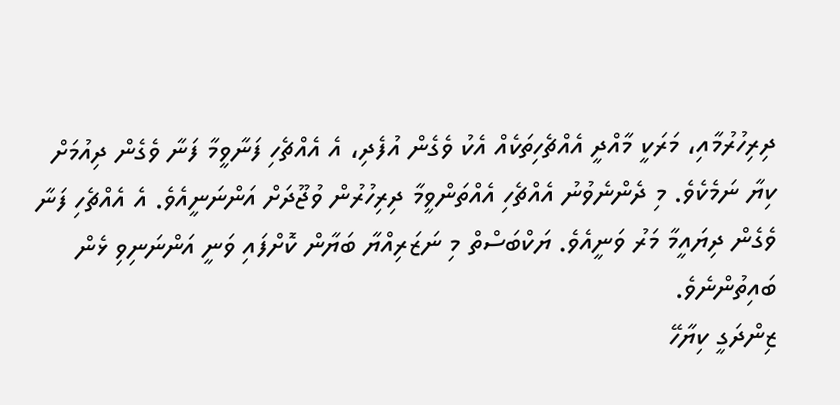ދިރިހުރުމާއި، މަރަކީ މާއްދީ އެއްޗެހިތަކެއް އެކު ވެގެން އުފެދި، އެ އެއްޗެހި ފަނާވީމާ ފަނާ ވެގެން ދިއުމަށް ކިޔާ ނަމެކެވެ. މި ދެންނެވުނު އެއްޗެހި އެއްތަންވީމާ ދިރިހުރުން ވުޖޫދަށް އަންނަނީއެވެ. އެ އެއްޗެހި ފަނާ ވެގެން ދިޔައީމާ މަރު ވަނީއެވެ. ޔަކްބަސްތް މި ނަޒަރިއްޔާ ބަޔާން ކޮށްފައި ވަނީ އަންނަނިވި ޅެން ބައިތުންނެވެ.
ޒިންދަގީ ކިޔާހޭ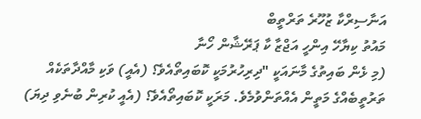އަނާސިރްކާ ޒުހޫރެ ތަރްތީބް
މައުތު ކިޔާހޭ އިންހީ އަޖްޒާ ކާ ޕަރޭޝާން ހޯނާ
(މި ޅެން ބައިތުގެ މާނައަކީ "ދިރިހުރުމަކީ ކޮބައިތޯއެވެ؟ (އެއީ) ވަކި މާއްދާތަކެއް ތަރުތީބެއްގެ މަތީން އެއްތަންވުމެވެ. މަރަކީ ކޮބައިތޯއެވެ؟ (އެއީ ކުރިން ބުނެވި ދިޔަ)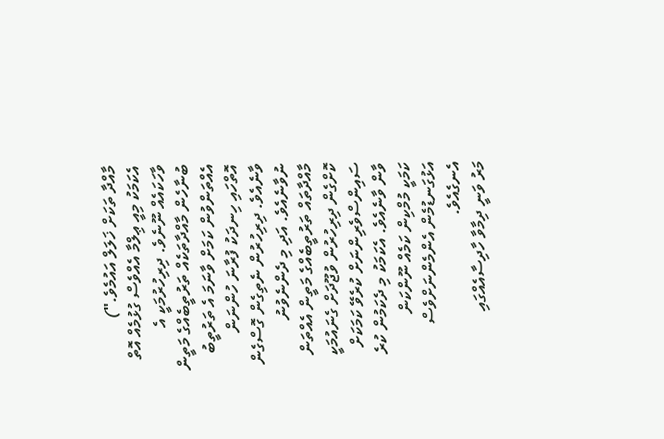މާއްދާ ތަކަށް ޚަލަލް އައުމެވެ.")
އެކަމަކު މިއީ ޢިލްމާ އެއްވެސް ގުޅުމެއް އޮތް ވާހަކައެއް ނޫނެވެ. ދިރިހުރުމަކީ އެ ބުނާހެން މާއްދާތަކެއް ތަރުތީބެއްގެ މަތީން އެއްތަންވުން ކަމަށް ވާނަމަ އެ ތަރުތީބު އޮތްހައި ހިނދަކު ފުރާނަ ހުންނަން ވާނެއެވެ. ދިރިހުރުން ނެތިގެން ގޮސްގެން ނުވާނެއެވެ. އަދި މި ދެންނެވުނު މާއްދާތައް ތަރުތީބެއްގެ މަތީން އެއްތަން ކޮށްގެން ދިރިހުރުން ވުޖޫދަށް ގެނައުމަކީ ސައިންސްވެރިންނަށް ކުރެވޭ ކަމަކަށް ވާން ވާނެއެވެ. އެކަމަކު މި ދެކަމުން ކުރެ ކަމަކީ މުމްކިން ކަމެއް ނޫންކަން އަޅުގަނޑުމެން އެންމެންނަށްވެސް އެނގެއެވެ.
މަރު ވަނީ ދިމާވާ ހާދިސާއެއްގައި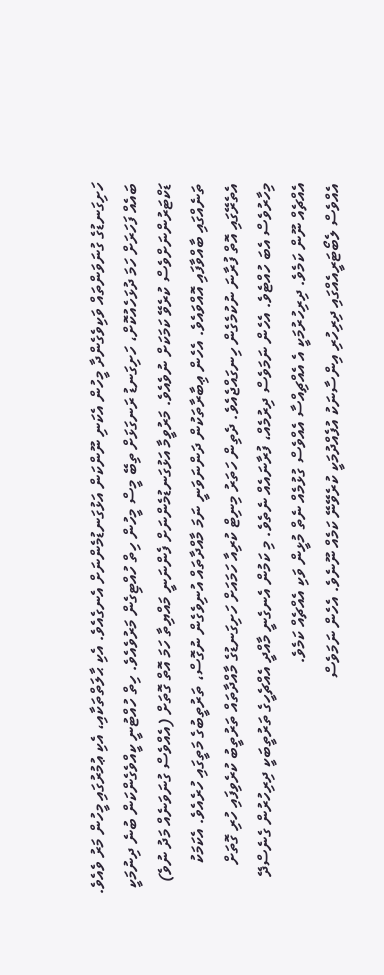ހަށިގަނޑުގެ ގުނަވަންތައް ވަކިވެގެންދާ މީހުން އެކަނި ނޫންކަން އަޅުގަނޑުމެންނަށް އެނގެއެވެ. އެކި ޙާލަތްތަކާއި، އެކި ޢުމުރުގައި މީހުން މަރު ވެއެވެ. ބައެއް ފަހަރަށް ހަމަ ދުޅަހެއުކޮށް، ހަށިގަނޑު ރަނގަޅަށް ތިބޭ މީސް މީހުން ހިތް ހުއްޓިގެން މަރުވެއެވެ. ހިތް ހުއްޓުނީ ކީއްވެގެންކަން ބުނެ ދިނުމަކީ ޑަކްޓަރުންނަށްވެސް ކުރެވޭ ކަމަކަށް ނުވެއެވެ. މަރުވީމާ އަޅުގަނޑުމެންނަށް ފެންނަނީ މައްޔިތާ ހަމަ އޮތް ގޮތަށް (އެއްވެސް ގުނަވަނެއް މަދު ނުވެ) ތަނެއްގައި ބާއްވާފައި އޮއްވައެވެ. އެހެން ޢިބާރާތަކުން ދަންނަވަނީ ނަމަ މާއްދާތައް އުނިވެގެން ނުގޮސް، ތަރުތީބުގެ މަތީގައި ހުރެއެވެ. އެކަމަކު އެތެރޭގައި އޮތް ފުރާނަ ނުކުމެގެން ހިނގައްޖެއެވެ. ދެތިން ހަތަރު މިނިޓް ކުރިއާ ހަމައަށް ހަށިގަނޑުގެ މާއްދާތައް ތަރުތީބު ކުރެވިފައި ހުރި ގޮތަށް މިހާރުވެސް އެބަ ހުއްޓެވެ. އެހެން ނަމަވެސް ދިރުމެއް، ފުރާނައެއް ނެތެވެ. މި ކަމުން އެނގެނީ މާއްދީ އެއްޗެހީގެ ތަރުތީބަކީ ދިރިހުރުން ގެނެސްދޭ އެއްޗެއް ނޫން ކަމެވެ. ދިރިހުރުމަކީ އެ އެއްޗިއްސާ އެއްވެސް ގުޅުމެއް ނެތް މުޅީން ވަކި އެއްޗެއް ކަމެވެ.
އެއްވެސް ލެބޯޓަރީއެއްގައި ދިރިހުރި އިންސާނަކު އުފެއްދުމަކީ ކުރެވޭނޭ ކަމެއް ނޫނެވެ. އެހެން ނަމަވެސް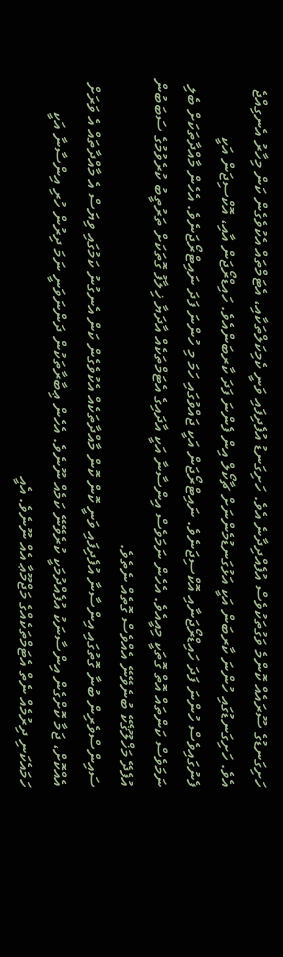ހަށިގަނޑުގެ ސޫރައެއް ކޮންމެ ވަގުތަކުވެސް އުފެއްދިދާނެ އެވެ. ހަށިގަނޑު އުފެދިފައި ވަނީ ކެމިކަލްތަކާއި، އެޓަމްތައް އެކުވެގެން ކަން މިހާރު އެނގިއްޖެ އެވެ. ހަށިގަނޑުގައި ހުންނަ ކާރބަން އަކީ އަޅުގަނޑުމެންނަށް ޗާކޯލް އިން ފެންނަ ފަދަ ކާރބަންއެވެ. ހައިޑްރޯޖަން އާއި، އޮކްސިޖަން އަކީ ފެނުގައިވެސް ހުންނަ ފަދަ ހައިޑްރޯޖަނާއި އޮކްސިޖަނެވެ. ނައިޓްރޯޖަން އަކީ ޖައްވުގައި ހަމަ މި ހުންނަ ފަދަ ނައިޓްރޯޖަނެވެ. އެހެން މާއްދާތަކަށް ބެލި ނަމަވެސް ކަންތައް އޮތް ގޮތަކީ މިއީއެވެ. އެހެން ނަމަވެސް އިންސާނާ އަކީ އާދައިގެ އެޓަމްތަކެއް އާދަޔާ ޚިލާފު ގޮތަކަށް ތަރުތީބު ކުރެވުމުގެ ސަބަބުން އުފެދޭ މަޚްލޫޤެކޭ ބުނެވޭނޭ އެއްވެސް ގޮތެއް ނެތެވެ.
ސައިންސްވެރިން ބުނާ ގޮތުގައި އިންސާނާ އުފެދިފައި ވަނީ ކޮން ކޮން މާއްދާތަކެއް އެކުވެގެން ކަން އެނގުނު ކަމުގައި ވިޔަސް އެ މާއްދާތައް އެ ވަރަށް އެއްކޮށް، ޖަމާ ކޮށްގެން އިންސާނަކު އުފެއްދުމަކީ ކުރެވޭނޭ ކަމެއް ނޫނެވެ. އެހެން ޢިބާރާތަކުން ދަންނަވަނީ ނަމަ ދިރުން ހުރި އިންސާނާ އަކީ ހަމައެކަނި ދިރުމެއް ނެތް އެޓަމްތަކެއްގެ މަޖްމޫޢާ އެއް ނޫނެވެ. އެއީ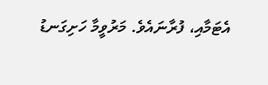އެޓަމާއި، ފުރާނައެވެ. މަރުވީމާ ހަށިގަނޑު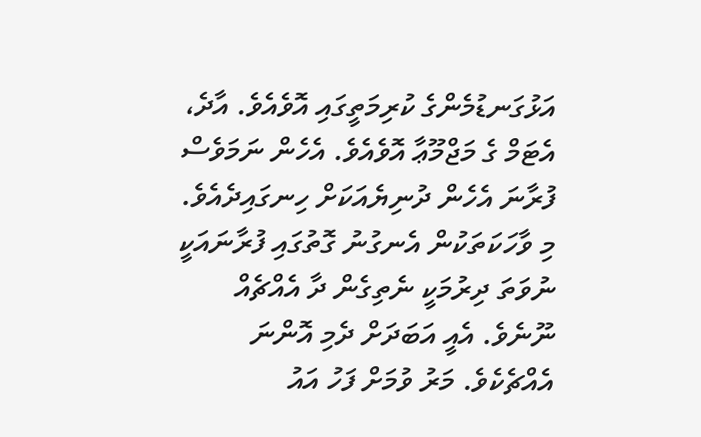އަޅުގަނޑުމެންގެ ކުރިމަތީގައި އޮވެއެވެ. އާދެ، އެޓަމް ގެ މަޖްމޫޢާ އޮވެއެވެ. އެހެން ނަމަވެސް ފުރާނަ އެހެން ދުނިޔެއަކަށް ހިނގައިދެއެވެ.
މި ވާހަކަތަކުން އެނގުނު ގޮތުގައި ފުރާނައަކީ ނުވަތަ ދިރުމަކީ ނެތިގެން ދާ އެއްޗެއް ނޫނެވެ. އެއީ އަބަދަށް ދެމި އޮންނަ އެއްޗެކެވެ. މަރު ވުމަށް ފަހު އައު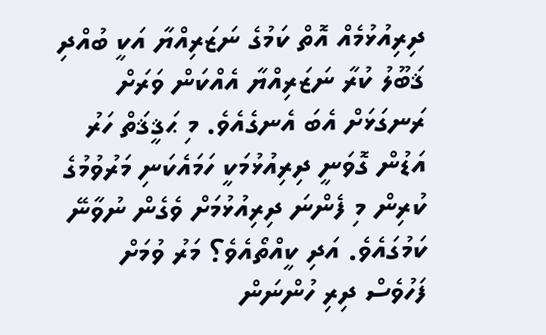ދިރިއުޅުމެއް އޮތް ކަމުގެ ނަޒަރިއްޔާ އަކީ ބުއްދި ޤަބޫލު ކުރާ ނަޒަރިއްޔާ އެއްކަން ވަރަށް ރަނގަޅަށް އެބަ އެނގެއެވެ. މި ޙަޤީޤަތް ހަރު އަޑުން ގޮވަނީ ދިރިއުޅުމަކީ ހަމައެކަނި މަރުވުމުގެ ކުރިން މި ފެންނަ ދިރިއުޅުމަށް ވެގެން ނުވާނޭ ކަމުގައެވެ. އަދި ކީއްތޯއެވެ؟ މަރު ވުމަށް ފަހުވެސް ދިރި ހުންނަން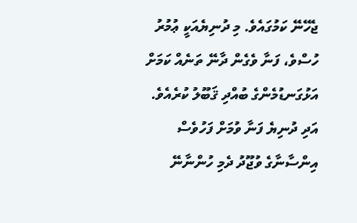ޖެހޭނޭ ކަމުގައެވެ. މި ދުނިޔެއަކީ ޢުމުރު ހުސްވެ، ފަނާ ވެގެން ދާނޭ ތަނެއް ކަމަށް އަޅުގަނޑުމެންގެ ބުއްދި ޤަބޫލު ކުރެއެވެ. އަދި ދުނިޔެ ފަނާ ވުމަށް ފަހުވެސް އިންސާނާގެ ވުޖޫދު ދެމި ހުންނާނޭ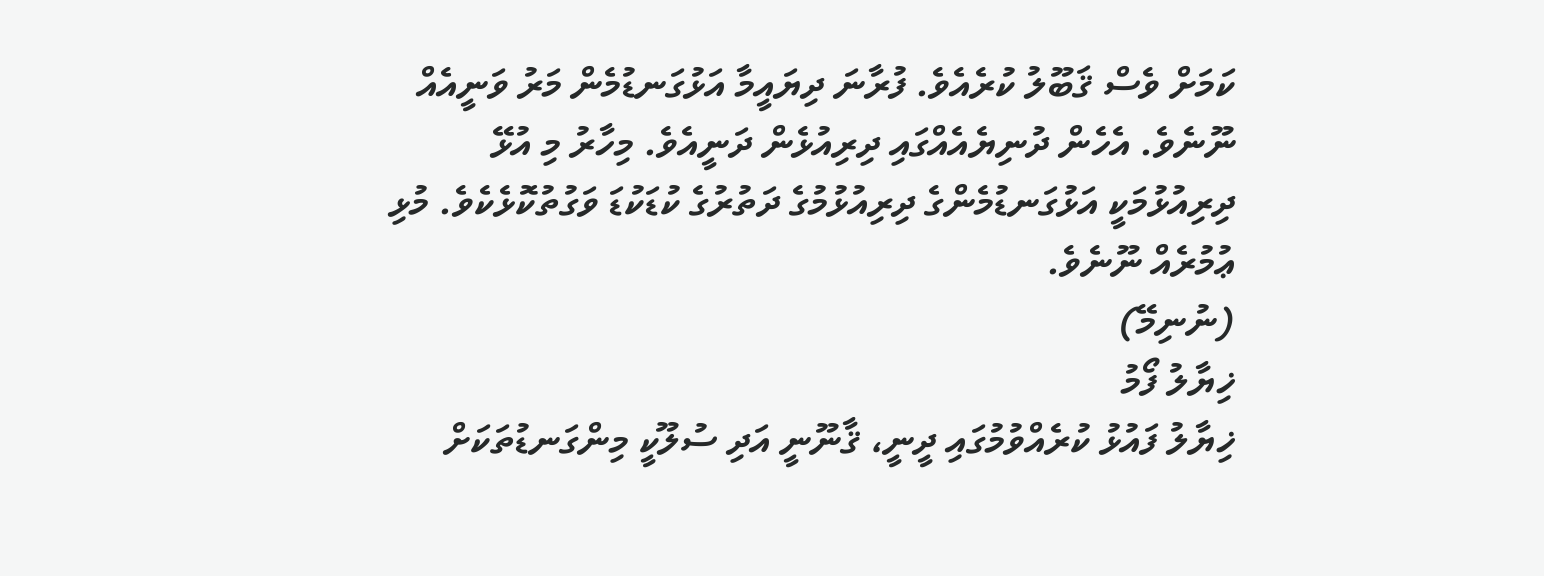ކަމަށް ވެސް ޤަބޫލު ކުރެއެވެ. ފުރާނަ ދިޔައީމާ އަޅުގަނޑުމެން މަރު ވަނީއެއް ނޫނެވެ. އެހެން ދުނިޔެއެއްގައި ދިރިއުޅެން ދަނީއެވެ. މިހާރު މި އުޅޭ ދިރިއުޅުމަކީ އަޅުގަނޑުމެންގެ ދިރިއުޅުމުގެ ދަތުރުގެ ކުޑަކުޑަ ވަގުތުކޮޅެކެވެ. މުޅި ޢުމުރެއް ނޫނެވެ.
(ނުނިމޭ)
ޚިޔާލު ފޯމު
ޚިޔާލު ފައުޅު ކުރެއްވުމުގައި ދީނީ، ޤާނޫނީ އަދި ސުލޫކީ މިންގަނޑުތަކަށް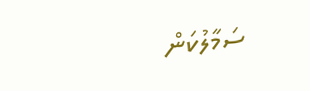ސަމާލުކަން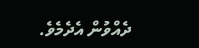ދެއްވުން އެދެމެވެ.